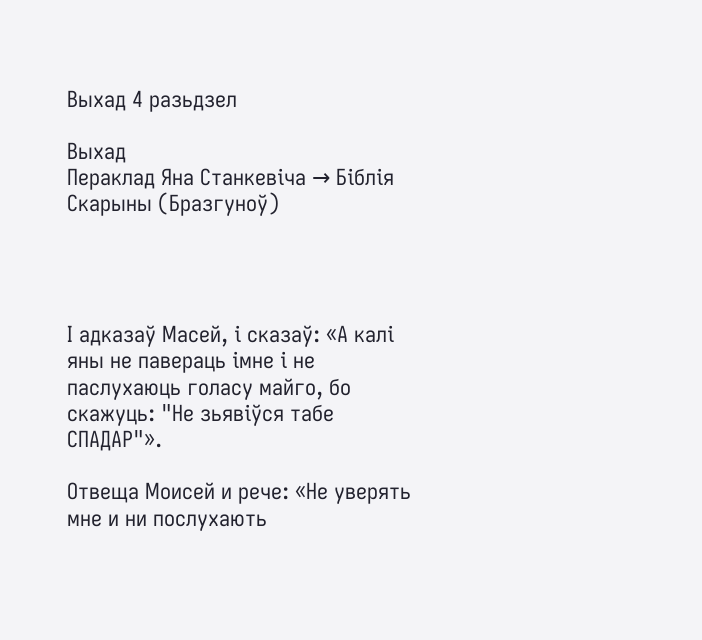Выхад 4 разьдзел

Выхад
Пераклад Яна Станкевіча → Біблія Скарыны (Бразгуноў)




І адказаў Масей, і сказаў: «А калі яны не павераць імне і не паслухаюць голасу майго, бо скажуць: "Не зьявіўся табе СПАДАР"».

Отвеща Моисей и рече: «Не уверять мне и ни послухають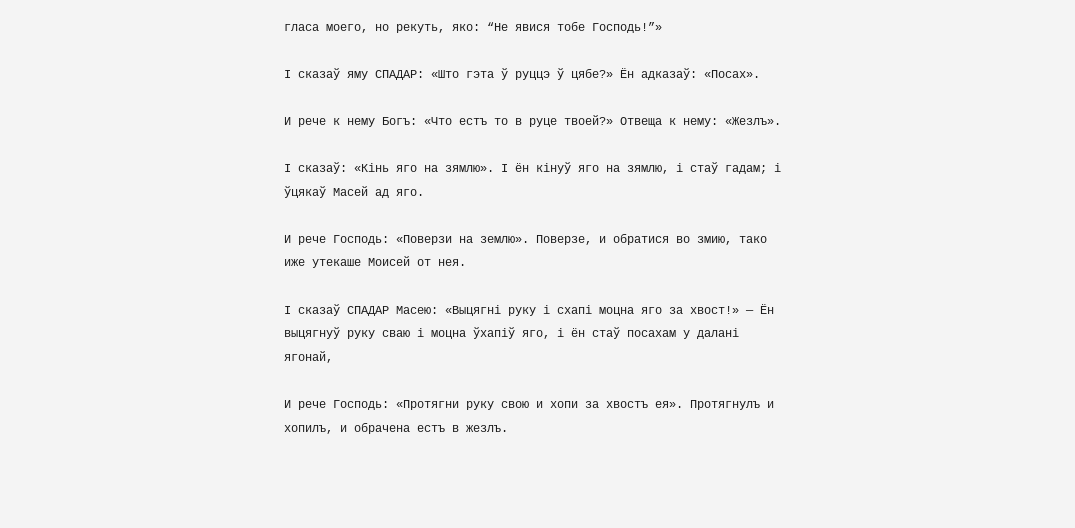гласа моего, но рекуть, яко: “Не явися тобе Господь!”»

І сказаў яму СПАДАР: «Што гэта ў руццэ ў цябе?» Ён адказаў: «Посах».

И рече к нему Богъ: «Что естъ то в руце твоей?» Отвеща к нему: «Жезлъ».

І сказаў: «Кінь яго на зямлю». І ён кінуў яго на зямлю, і стаў гадам; і ўцякаў Масей ад яго.

И рече Господь: «Поверзи на землю». Поверзе, и обратися во змию, тако иже утекаше Моисей от нея.

І сказаў СПАДАР Масею: «Выцягні руку і схапі моцна яго за хвост!» — Ён выцягнуў руку сваю і моцна ўхапіў яго, і ён стаў посахам у далані ягонай,

И рече Господь: «Протягни руку свою и хопи за хвостъ ея». Протягнулъ и хопилъ, и обрачена естъ в жезлъ.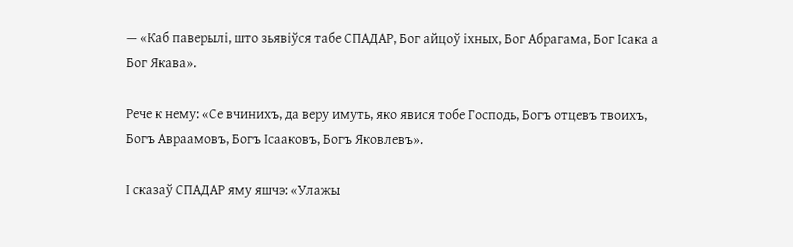— «Каб паверылі, што зьявіўся табе СПАДАР, Бог айцоў іхных, Бог Абрагама, Бог Ісака а Бог Якава».

Рече к нему: «Се вчинихъ, да веру имуть, яко явися тобе Господь, Богъ отцевъ твоихъ, Богъ Авраамовъ, Богъ Ісааковъ, Богъ Яковлевъ».

І сказаў СПАДАР яму яшчэ: «Улажы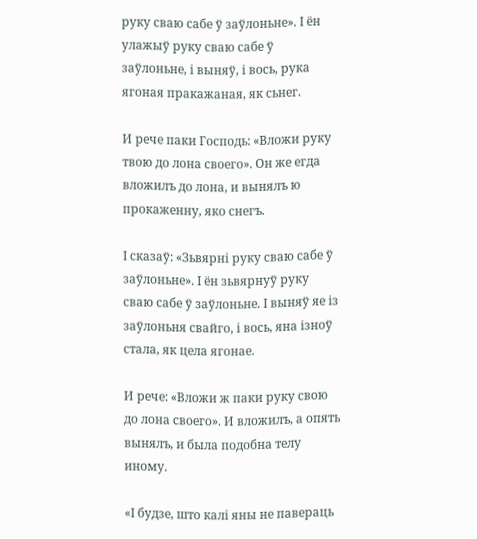руку сваю сабе ў заўлоньне». І ён улажыў руку сваю сабе ў заўлоньне, і выняў, і вось, рука ягоная пракажаная, як сьнег.

И рече паки Господь: «Вложи руку твою до лона своего». Он же егда вложилъ до лона, и вынялъ ю прокаженну, яко снегъ.

І сказаў: «Зьвярні руку сваю сабе ў заўлоньне». І ён зьвярнуў руку сваю сабе ў заўлоньне. І выняў яе із заўлоньня свайго, і вось, яна ізноў стала, як цела ягонае.

И рече: «Вложи ж паки руку свою до лона своего». И вложилъ, а опять вынялъ, и была подобна телу иному.

«І будзе, што калі яны не павераць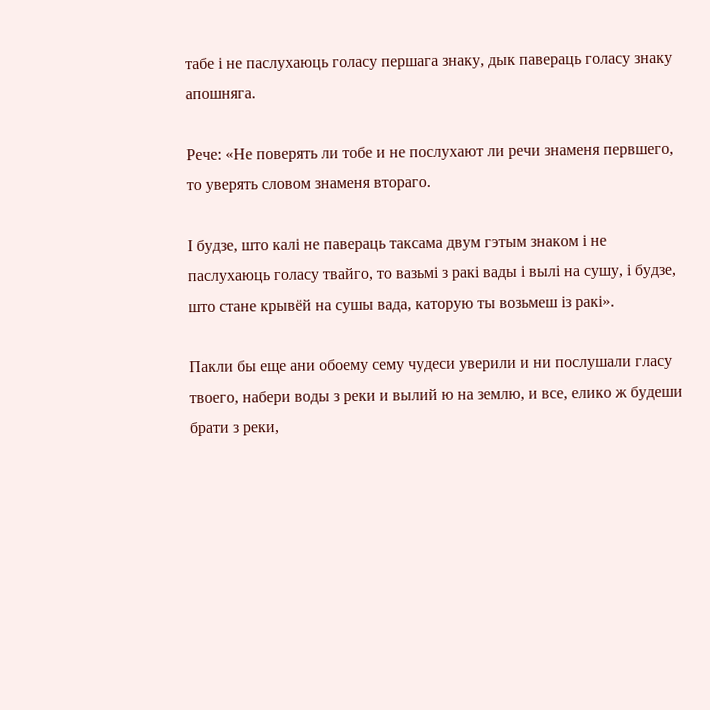табе і не паслухаюць голасу першага знаку, дык павераць голасу знаку апошняга.

Рече: «Не поверять ли тобе и не послухают ли речи знаменя первшего, то уверять словом знаменя втораго.

І будзе, што калі не павераць таксама двум гэтым знаком і не паслухаюць голасу твайго, то вазьмі з ракі вады і вылі на сушу, і будзе, што стане крывёй на сушы вада, каторую ты возьмеш із ракі».

Пакли бы еще ани обоему сему чудеси уверили и ни послушали гласу твоего, набери воды з реки и вылий ю на землю, и все, елико ж будеши брати з реки,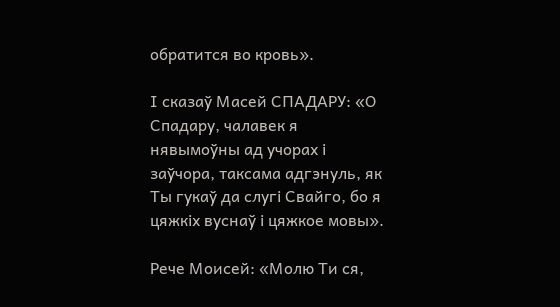обратится во кровь».

І сказаў Масей СПАДАРУ: «О Спадару, чалавек я нявымоўны ад учорах і заўчора, таксама адгэнуль, як Ты гукаў да слугі Свайго, бо я цяжкіх вуснаў і цяжкое мовы».

Рече Моисей: «Молю Ти ся,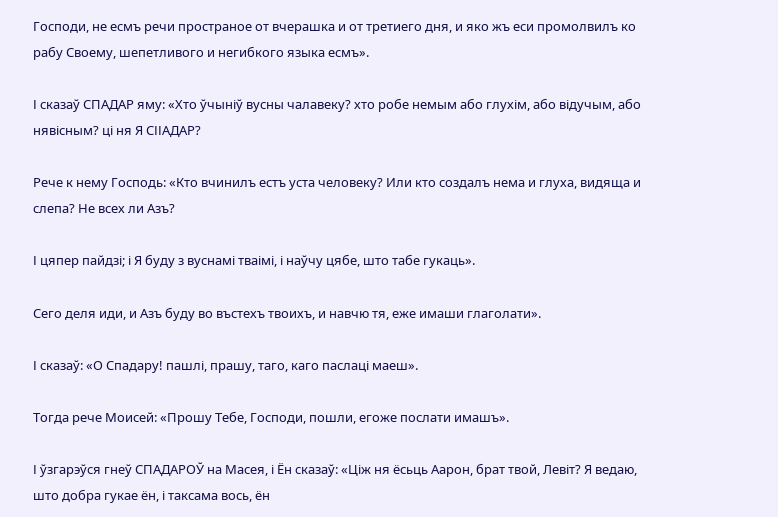Господи, не есмъ речи пространое от вчерашка и от третиего дня, и яко жъ еси промолвилъ ко рабу Своему, шепетливого и негибкого языка есмъ».

І сказаў СПАДАР яму: «Хто ўчыніў вусны чалавеку? хто робе немым або глухім, або відучым, або нявісным? ці ня Я СІІАДАР?

Рече к нему Господь: «Кто вчинилъ естъ уста человеку? Или кто создалъ нема и глуха, видяща и слепа? Не всех ли Азъ?

І цяпер пайдзі; і Я буду з вуснамі тваімі, і наўчу цябе, што табе гукаць».

Сего деля иди, и Азъ буду во въстехъ твоихъ, и навчю тя, еже имаши глаголати».

І сказаў: «О Спадару! пашлі, прашу, таго, каго паслаці маеш».

Тогда рече Моисей: «Прошу Тебе, Господи, пошли, егоже послати имашъ».

І ўзгарэўся гнеў СПАДАРОЎ на Масея, і Ён сказаў: «Ціж ня ёсьць Аарон, брат твой, Левіт? Я ведаю, што добра гукае ён, і таксама вось, ён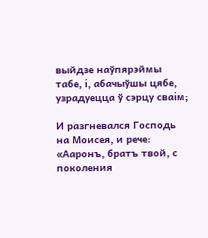выйдзе наўпярэймы табе, і, абачыўшы цябе, узрадуецца ў сэрцу сваім;

И разгневался Господь на Моисея, и рече: «Ааронъ, братъ твой, с поколения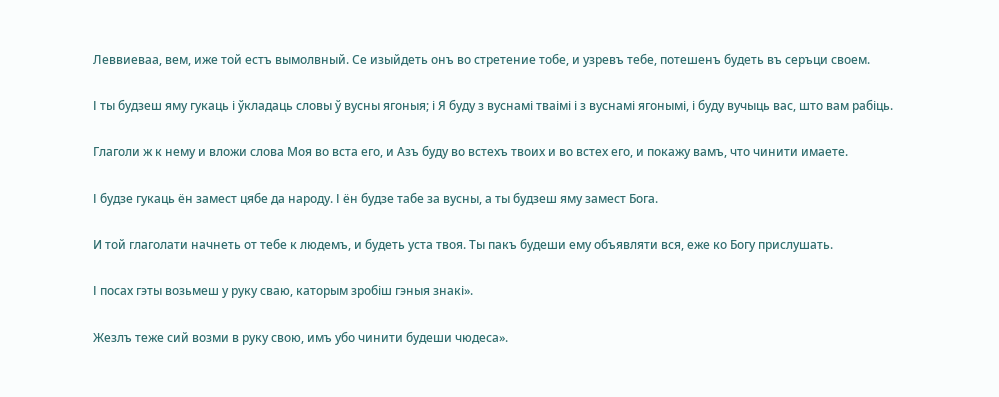Леввиеваa, вем, иже той естъ вымолвный. Се изыйдеть онъ во стретение тобе, и узревъ тебе, потешенъ будеть въ серъци своем.

І ты будзеш яму гукаць і ўкладаць словы ў вусны ягоныя; і Я буду з вуснамі тваімі і з вуснамі ягонымі, і буду вучыць вас, што вам рабіць.

Глаголи ж к нему и вложи слова Моя во вста его, и Азъ буду во встехъ твоих и во встех его, и покажу вамъ, что чинити имаете.

І будзе гукаць ён замест цябе да народу. І ён будзе табе за вусны, а ты будзеш яму замест Бога.

И той глаголати начнеть от тебе к людемъ, и будеть уста твоя. Ты пакъ будеши ему объявляти вся, еже ко Богу прислушать.

І посах гэты возьмеш у руку сваю, каторым зробіш гэныя знакі».

Жезлъ теже сий возми в руку свою, имъ убо чинити будеши чюдеса».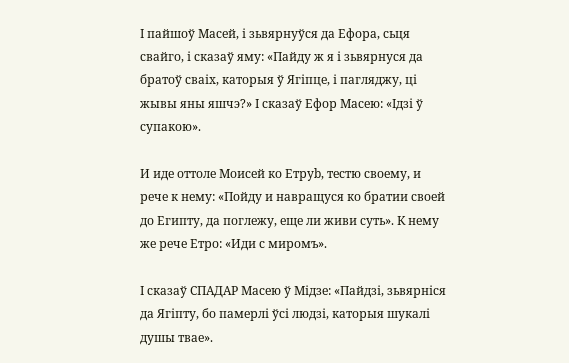І пайшоў Масей, і зьвярнуўся да Ефора, сьця свайго, і сказаў яму: «Пайду ж я і зьвярнуся да братоў сваіх, каторыя ў Ягіпце, і пагляджу, ці жывы яны яшчэ?» І сказаў Ефор Масею: «Ідзі ў супакою».

И иде оттоле Моисей ко Етруb, тестю своему, и рече к нему: «Пойду и навращуся ко братии своей до Египту, да поглежу, еще ли живи суть». К нему же рече Етро: «Иди с миромъ».

І сказаў СПАДАР Масею ў Мідзе: «Пайдзі, зьвярніся да Ягіпту, бо памерлі ўсі людзі, каторыя шукалі душы твае».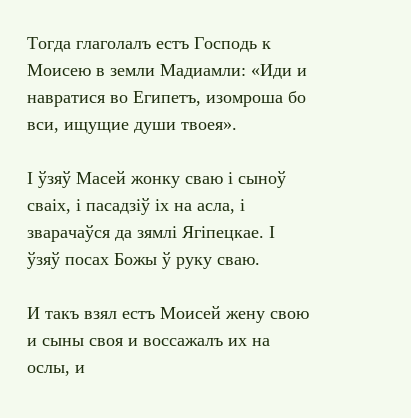Тогда глаголалъ естъ Господь к Моисею в земли Мадиамли: «Иди и навратися во Египетъ, изомроша бо вси, ищущие души твоея».

І ўзяў Масей жонку сваю і сыноў сваіх, і пасадзіў іх на асла, і зварачаўся да зямлі Ягіпецкае. І ўзяў посах Божы ў руку сваю.

И такъ взял естъ Моисей жену свою и сыны своя и воссажалъ их на ослы, и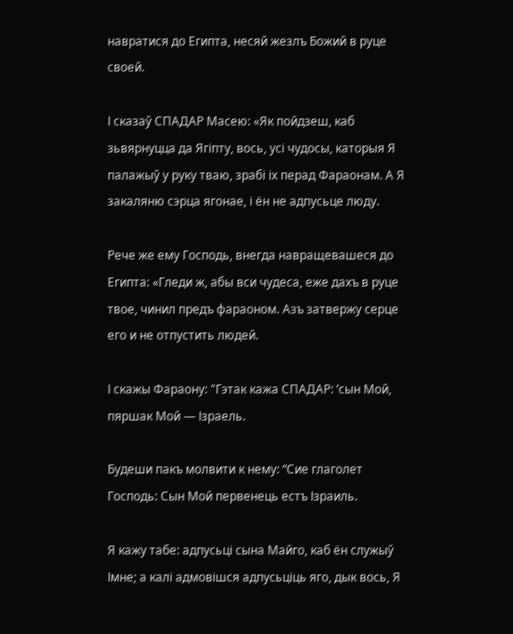навратися до Египта, несяй жезлъ Божий в руце своей.

І сказаў СПАДАР Масею: «Як пойдзеш, каб зьвярнуцца да Ягіпту, вось, усі чудосы, каторыя Я палажыў у руку тваю, зрабі іх перад Фараонам. А Я закаляню сэрца ягонае, і ён не адпусьце люду.

Рече же ему Господь, внегда навращевашеся до Египта: «Гледи ж, абы вси чудеса, еже дахъ в руце твое, чинил предъ фараоном. Азъ затвержу серце его и не отпустить людей.

І скажы Фараону: "Гэтак кажа СПАДАР: ’сын Мой, пяршак Мой — Ізраель.

Будеши пакъ молвити к нему: “Сие глаголет Господь: Сын Мой первенець естъ Ізраиль.

Я кажу табе: адпусьці сына Майго, каб ён служыў Імне; а калі адмовішся адпусьціць яго, дык вось, Я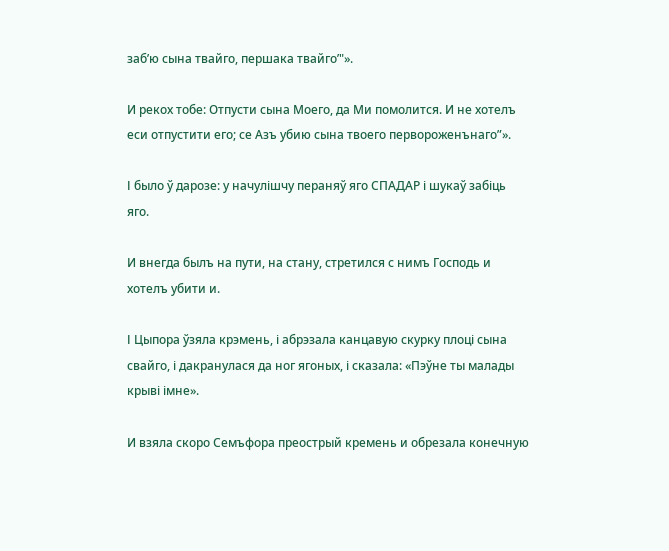заб’ю сына твайго, першака твайго’"».

И рекох тобе: Отпусти сына Моего, да Ми помолится. И не хотелъ еси отпустити его; се Азъ убию сына твоего первороженънаго”».

І было ў дарозе: у начулішчу пераняў яго СПАДАР і шукаў забіць яго.

И внегда былъ на пути, на стану, стретился с нимъ Господь и хотелъ убити и.

І Цыпора ўзяла крэмень, і абрэзала канцавую скурку плоці сына свайго, і дакранулася да ног ягоных, і сказала: «Пэўне ты малады крыві імне».

И взяла скоро Семъфора преострый кремень и обрезала конечную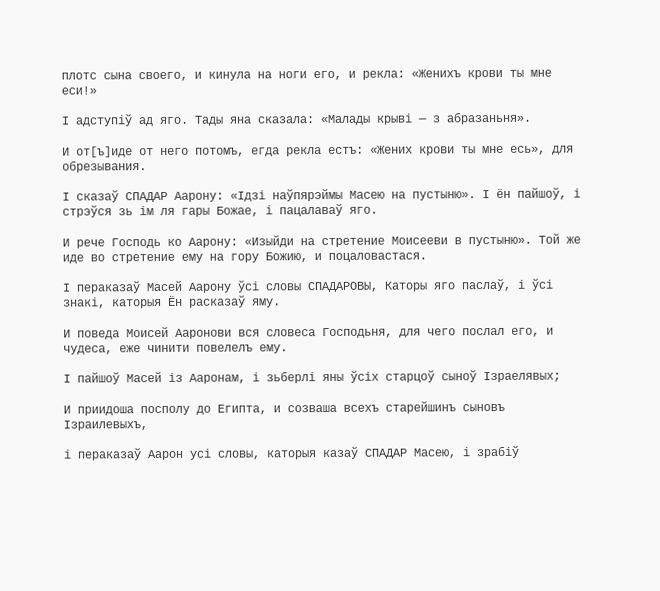плотc сына своего, и кинула на ноги его, и рекла: «Женихъ крови ты мне еси!»

І адступіў ад яго. Тады яна сказала: «Малады крыві — з абразаньня».

И от[ъ]иде от него потомъ, егда рекла естъ: «Жених крови ты мне есь», для обрезывания.

І сказаў СПАДАР Аарону: «Ідзі наўпярэймы Масею на пустыню». І ён пайшоў, і стрэўся зь ім ля гары Божае, і пацалаваў яго.

И рече Господь ко Аарону: «Изыйди на стретение Моисееви в пустыню». Той же иде во стретение ему на гору Божию, и поцаловастася.

І пераказаў Масей Аарону ўсі словы СПАДАРОВЫ, Каторы яго паслаў, і ўсі знакі, каторыя Ён расказаў яму.

И поведа Моисей Ааронови вся словеса Господьня, для чего послал его, и чудеса, еже чинити повелелъ ему.

І пайшоў Масей із Ааронам, і зьберлі яны ўсіх старцоў сыноў Ізраелявых;

И приидоша посполу до Египта, и созваша всехъ старейшинъ сыновъ Ізраилевыхъ,

і пераказаў Аарон усі словы, каторыя казаў СПАДАР Масею, і зрабіў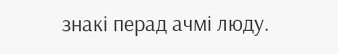знакі перад ачмі люду.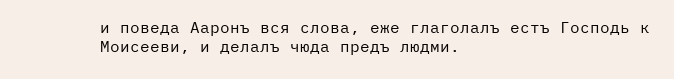и поведа Ааронъ вся слова, еже глаголалъ естъ Господь к Моисееви, и делалъ чюда предъ людми.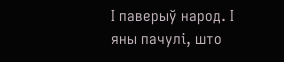І паверыў народ. І яны пачулі, што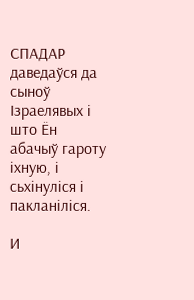СПАДАР даведаўся да сыноў Ізраелявых і што Ён абачыў гароту іхную, і сьхінуліся і пакланіліся.

И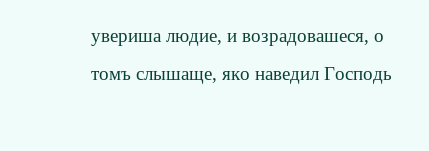увериша людие, и возрадовашеся, о томъ слышаще, яко наведил Господь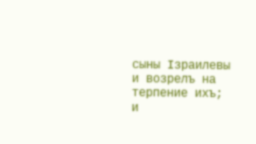сыны Ізраилевы и возрелъ на терпение ихъ; и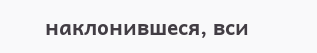наклонившеся, вси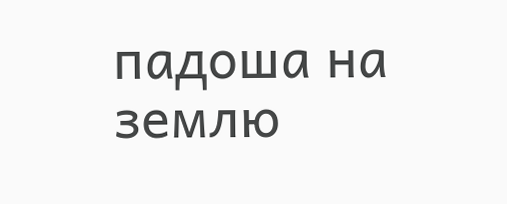падоша на землю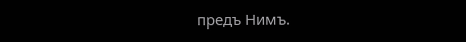предъ Нимъ.